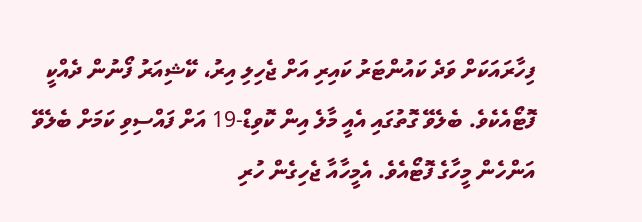ފިހާރައަކަށް ވަދެ ކައުންޓަރު ކައިރި އަށް ޖެހިލި އިރު، ކޭޝިއަރު ފޯނުން ދެއްކީ ފޮޓޯއެކެވެ. ބެލެވޭ ގޮތުގައި އެއީ މާލެ އިން ކޮވިޑް-19 އަށް ފައްސިވި ކަމަށް ބެލެވޭ އަންހެން މީހާގެ ފޮޓޯއެވެ. އެމީހާއާ ޖެހިގެން ހުރި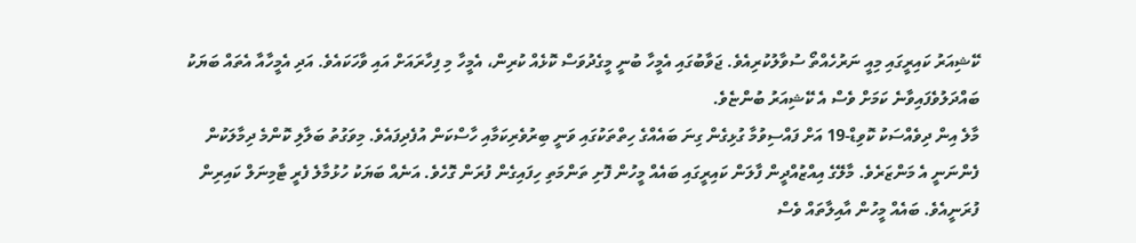ކޭޝިއަރު ކައިރީގައި މިއީ ނަރުހެއްތޯ ސުވާލުކުރިއެވެ. ޖަވާބުގައި އެމީހާ ބުނީ މީގެދުވަސް ކޮޅެއް ކުރިން، އެމީހާ މި ފިހާރައަށް އައި ވާހަކައެވެ. އަދި އެމީހާއާ އެތައް ބަޔަކު ބައްދަލުވެފައިވާނެ ކަމަށް ވެސް އެ ކޭޝިއަރު ބުންޏެވެ.
މާލެ އިން ދިވެއްސަކު ކޮވިޑް-19 އަށް ފައްސިވުމާ ގުޅިގެން ގިނަ ބައެއްގެ ހިތްތަކުގައި ވަނީ ބިރުވެރިކަމާއި ހާސްކަން އުފެދިފައެވެ. މިވަގުތު ބަލާލި ކޮންމެ ދިމާލަކުން ފެންނަނީ އެ މަންޒަރެވެ. މާލޭގެ އިއްޒުއްދީން ފާލަން ކައިރީގައި ބައެއް މީހުން ފޮށި ތަންމަތި ހިފައިގެން ފުރަން ގޮހެވެ. އަނެއް ބަޔަކު ހުޅުމާލެ ފެރީ ޓާމިނަލް ކައިރިން ފުރަނީއެވެ. ބައެއް މީހުން އާއިލާތައް ވެސް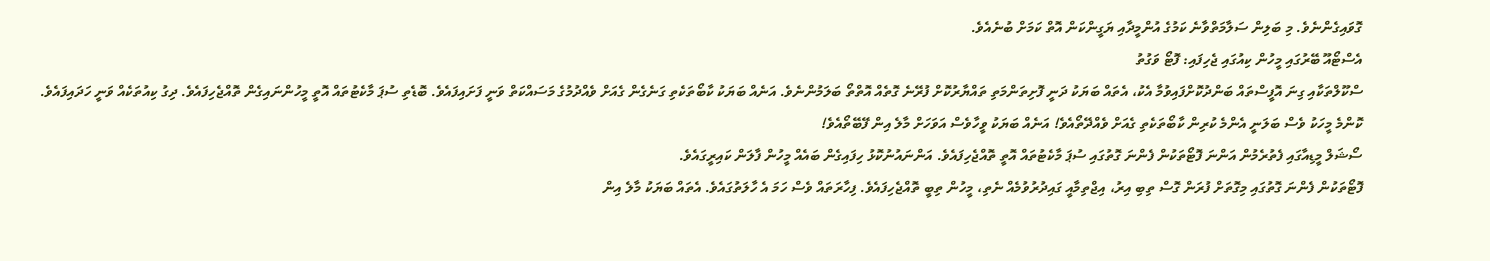ގޮވައިގެންނެވެ. މި ބަލިން ސަލާމަތްވާނެ ކަމުގެ އުންމީދާއި ޔަގީންކަން އޮތް ކަމަށް ބުނެއެވެ.
އެސްޓޯއޫ ބޭރުގައި މީހުން ކިއުގައި ޖެހިފައި: ފޮޓޯ ވަގުތު
ސްކޫލްތަކާއި ގިނަ އޮފީސްތައް ބަންދުކޮށްފައިވުމާ އެކު، އެތައް ބަޔަކު ދަނީ ފޮށިތަންމަތި ތައްޔާރުކޮށް ފުރޭނެ ގޮތެއް އޮތްތޯ ބަލަމުންނެވެ. އަނެއް ބަޔަކު ކާބޯތަކެތި ގަނެގެން ގެއަށް ވެއްދުމުގެ މަސައްކަތް ވަނީ ފަށައިފައެވެ. ބޮޑެތި ސުޕަ މާކެޓުތައް އޮތީ މީހުންނައިގެން ތޮއްޖެހިފައެވެ. ދިގު ކިއުތަކެއް ވަނީ ހަދައިފައެވެ.
ކޮންމެ މީހަކު ވެސް ބަލަނީ އެންމެ ކުރިން ކާބޯތަކެތި ގެއަށް ވެއްދޭތޯއެވެ! އަނެއް ބަޔަކު ވީހާވެސް އަވަހަށް މާލެ އިން ފޭބޭތޯއެވެ!
ސޯޝަލް މީޑިއާގައި ފެތުރެމުން އަންނަ ފޮޓޯތަކުން ފެންނަ ގޮތުގައި ސުޕަ މާކެޓުތައް އޮތީ ތޮއްޖެހިފައެވެ. އަންނައުނުކޮޅު ހިފައިގެން ބައެއް މީހުން ފާލަން ކައިރީގައެވެ.
ފޮޓޯތަކުން ފެންނަ ގޮތުގައި މިގޮތަށް ފުރަން ގޮސް ތިބި އިރު، އިޖްތިމާއީ ގައިދުރުވުމެއް ނެތި، މީހުން ތިބީ ތޮއްޖެހިފައެވެ. ފިހާރަތައް ވެސް ހަމަ އެ ހާލަތުގައެވެ. އެތައް ބަޔަކު މާލެ އިން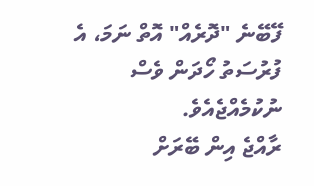ފޭބޭނެ "ދޮރެއް" އޮތް ނަމަ، އެ ފުރުސަތު ހޯދަން ވެސް ނުކުމެއްޖެއެވެ.
ރާއްޖެ އިން ބޭރަށް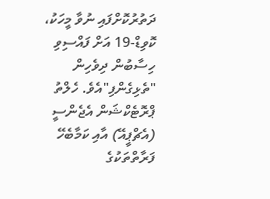ދަތުރުކޮށްފައި ނުވާ މީހަކު، ކޮވިޑް-19 އަށް ފައްސިވި ހިސާބުން ދިވެހިން "ތެޅިގެންފި"އެވެ. ހެލްތު ޕްރޮޓެކްޝަން އެޖެންސީ (އެޗްޕީއޭ) އާއި ކަމާބެހޭ ފަރާތްތަކުގެ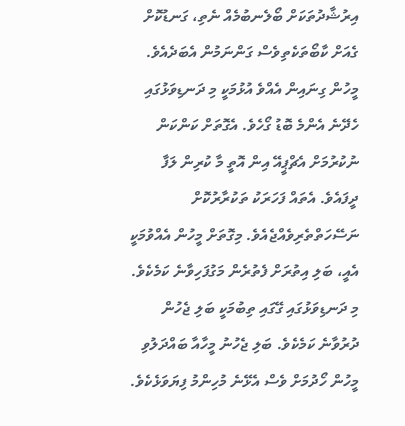އިރުޝާދުތަކަށް ބޯލެނބުމެއް ނެތި، ގަނޑުކޮށް ގެއަށް ކާބޯތަކެތިވެސް ގަންނަމުން އެބަދެއެވެ.
މީހުން ގިނައިން އެއްވެ އުޅުމަކީ މި ދަނޑިވަޅުގައި ހެދޭނެ އެންމެ ބޮޑު ގޯހެވެ. އެގޮތަށް ކަންކަން ނުކުރުމަށް އެޗްޕީއޭ އިން އޮތީ މާ ކުރިން ލަފާ ދީފައެވެ. އެތައް ފަހަރަކު ތަކުރާރުކޮށް ނަސޭހަތްތެރިވެއްޖެއެވެ. މިގޮތަށް މީހުން އެއްވުމަކީ އެއީ، ބަލި އިތުރަށް ފެތުރެން މަގުފަހިވާނެ ކަމެކެވެ.
މި ދަނޑިވަޅުގައި ގޭގައި ތިބުމަކީ ބަލި ޖެހުން ދުރުވާނެ ކަމެކެވެ. ބަލި ޖެހުނު މީހާއާ ބައްދަލުވި މީހުން ހޯދުމަށް ވެސް އެޅޭނެ މުހިންމު ފިޔަވަޅެކެވެ.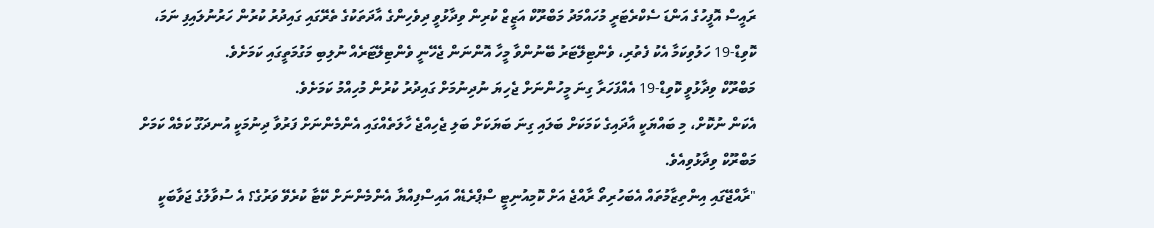ރައީސް އޮފީހުގެ އަންޑަ ސެކްރެޓަރީ މުހައްމަދު މަބްރޫކް އަޒީޒް ކުރިން ވިދާޅުވީ ދިވެހިންގެ އާދަތަކުގެ ތެރޭގައި ގައިދުރު ކުރުން ހަރުނުލައިފި ނަމަ، ކޮވިޑް-19 ހަލުވިކަމާ އެކު ފެތުރި، ވެންޓިލޭޓަރު ބޭނުންވާ މީހާ އޮންނަން ޖެހޭނީ ވެންޓިލޭޓަރެއް ނުލިބި މަގުމަތީގައި ކަމަށެވެ.
މަބްރޫކް ވިދާޅުވީ ކޮވިޑް-19 އެއްފަހަރާ ގިނަ މީހުންނަށް ޖެހިޔަ ނުދިނުމަށް ގައިދުރު ކުރުން މުހިއްމު ކަމަށެވެ.
އެކަން ނުކޮށް، މި ބައްޔަކީ އާދައިގެ ކަމަކަށް ބަލައި ގިނަ ބަޔަކަށް ބަލި ޖެހިއްޖެ ހާލަތެއްގައި އެންމެންނަށް ފަރުވާ ދިނުމަކީ އުނދަގޫ ކަމެއް ކަމަށް މަބްރޫކް ވިދާޅުވިއެވެ.
"ރާއްޖޭގައި އިންތިޒާމުތައް އެބަހުރިތޯ ރާއްޖެ އަށް ކޮމިއުނިޓީ ސްޕްރެޑެއް އައިސްފިއްޔާ އެންމެންނަށް ކޭޓާ ކުރެވޭ ވަރުގެ؟ އެ ސުވާލުގެ ޖަވާބަކީ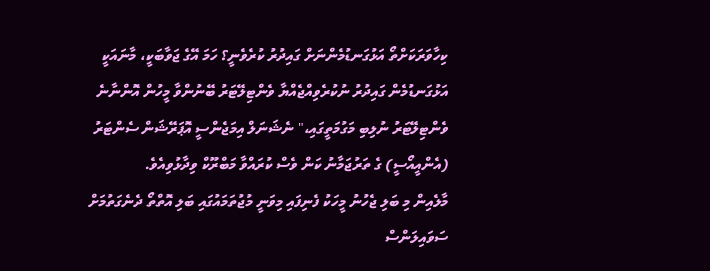ކިހާވަރަކަށްތޯ އަޅުގަނޑުމެންނަށް ގައިދުރު ކުރެވެނީ؟ ހަމަ އޭގެ ޖަވާބަކީ، މާނައަކީ އަޅުގަނޑުމެން ގައިދުރު ނުކުރެވިއްޖެއްޔާ ވެންޓިލޭޓަރު ބޭނުންވާ މީހުން އޮންނާނެ ވެންޓިލޭޓަރު ނުލިބި މަގުމަތީގައި،" ނެޝަނަލް އިމަޖެންސީ އޮޕަރޭޝަން ސެންޓަރު (އެންއީއޯސީ) ގެ ތަރުޖަމާނު ކަން ވެސް ކުރައްވާ މަބްރޫކް ވިދާޅުވިއެވެ.
މާލެއިން މި ބަލި ޖެހުނު މީހަކު ފެނިފައި މިވަނީ މުޖުތަމައުގައި ބަލި އޮތްތޯ ދެނެގަތުމަށް ސަވައިލަންސް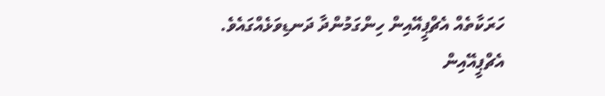ހަރަކާތެއް އެޗްޕީއޭއިން ހިންގަމުންދާ ދަނޑިވަޅެއްގައެވެ.
އެޗްޕީއޭއިން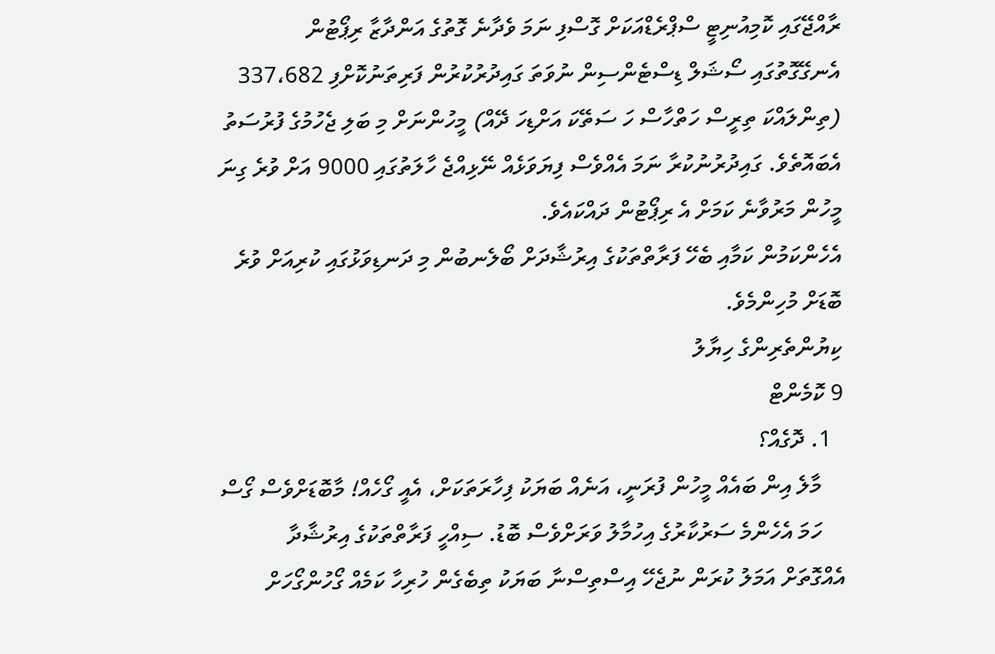ރާއްޖޭގައި ކޮމިއުނިޓީ ސްޕްރެޑްއަކަށް ގޮސްފި ނަމަ ވެދާނެ ގޮތުގެ އަންދާޒާ ރިޕޯޓުން އެނގޭގޮތުގައި ސޯޝަލް ޑިސްޓެންސިން ނުވަތަ ގައިދުރުކުރުން ފަރިތަނުކޮށްފި 337،682 (ތިންލައްކަ ތިރީސް ހަތްހާސް ހަ ސަތޭކަ އަށްޑިހަ ދޭއް) މީހުންނަށް މި ބަލި ޖެހުމުގެ ފުރުސަތު އެބައޮތެވެ. ގައިދުރުނުކުރާ ނަމަ އެއްވެސް ފިޔަވަޅެއް ނޭޅިއްޖެ ހާލަތުގައި 9000 އަށް ވުރެ ގިނަ މީހުން މަރުވާނެ ކަމަށް އެ ރިޕޯޓުން ދައްކައެވެ.
އެހެންކަމުން ކަމާއި ބެހޭ ފަރާތްތަކުގެ އިރުޝާދަށް ބޯލެނބުން މި ދަނޑިވަޅުގައި ކުރިއަށް ވުރެ ބޮޑަށް މުހިންމެވެ.
ކިޔުންތެރިންގެ ހިޔާލު
9 ކޮމެންޓް
  1. ދޮގެއް؟
    މާލެ އިން ބައެއް މީހުން ފުރަނީ، އަނެއް ބަޔަކު ފިހާރަތަކަށް، އެއީ ގޯހެއް! މާބޮޑަށްވެސް ގޯސް
    ހަމަ އެހެންމެ ސަރުކާރުގެ އިހުމާލު ވަރަށްވެސް ބޮޑު. ސިއްހީ ފަރާތްތަކުގެ އިރުޝާދާ އެއްގޮތަށް އަމަލު ކުރަން ނުޖެހޭ އިސްތިސްނާ ބަޔަކު ތިބެގެން ހުރިހާ ކަމެއް ގޯހުންގޯހަށް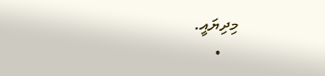މިދިޔައީ.
    •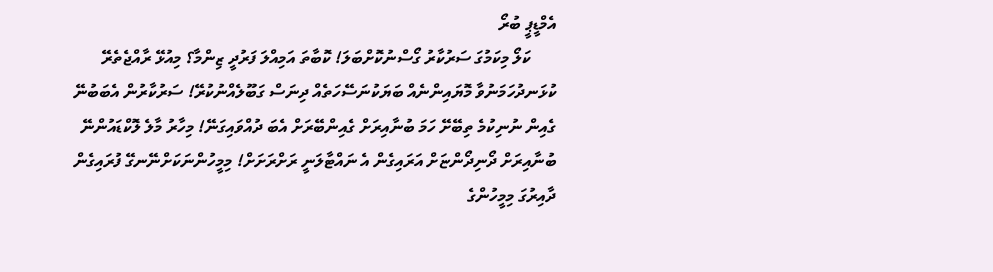އެމްޑީޕީ ބުރޯ
      ކަލޯ މިކަމުގަ ސަރުކާރު ގޯސްނުކޮށްބަލަ! ކޮބާތަ އަމިއްލަ ފަރުދީ ޒިންމާ؟ މިއުޅޭ ރާއްޖެތެރޭ ކުޅަނދުހަމަނުވާ މޮޔައިންނެއް ބަޔަކުނަސޭހަތެއް ދިނަސް ގަބޫލެއްނުކުރޭ! ސަރުކާރުން އެބަބުނޭ ގެއިން ނުނިކުމެ ތިބޭށޭ ހަމަ ބުނާއިރަށް ގެއިންބޭރަށް އެބަ ދުއްވައިގަނޭ! މިހާރު މާލެ ލޮކްޑައުންނޭ ބުނާއިރަށް ދޯނިދޯންޏަށް އަރައިގެން އެ ނައްޓާލަނީ ރަށްރަށަށް! މިމީހުންނަކަށްނޭނގޭ ފުރައިގެން ދާއިރުގަ މިމީހުންގެ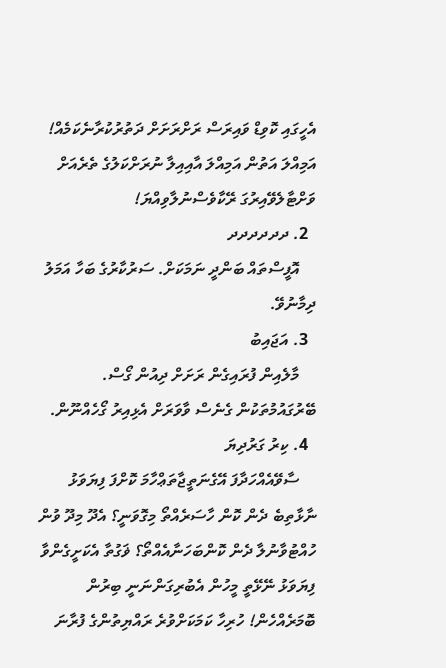އެހީގައި ކޮވިޑް ވައިރަސް ރަށްރަށަށް ދަތުރުކުރާނެކަމެއް! އަމިއްލަ އަތުން އަމިއްލަ އާއިއިލާ ނުރަށްކަލުގެ ތެރެއަށް ވަށްޓާލެވޭއިރުގަ ރޭކާވެސްނުލާވިއްޔަ!
  2. ދދދދދދ
    އޮފީސްތައް ބަންދީ ނަމަކަށް. ސަރުކާރުގެ ބަހާ އަމަލު ދިމާނުވޭ.
  3. އަޖައިބު
    މާލެއިން ފުރައިގެން ރަށަށް ދިއުން ގޯސް. ބޭރުގައުމުތަކުން ގެނެސް ވާވަރަށް އެޅިއިރު ގޯހެއްނޫން.
  4. ކިރު ގަރުދިޔަ
    ސާވޭއެއްހަދާފަ އޭގެނަތީޖާތަޢްހާމަ ކޮށްފަ ފިޔަވަޅު ނާޅާތިބެ ދެން ކޮން ހާސަރެއްތޯ މިގޮވަނީ؟ އެދޫ މިދޫ ވުން ހުއްޓުވާނުލާ ދެން ކޮންބަހަނާއެއްތޯ؟ ޥަގުތާ އެކަށީގެންވާ ފިޔަވަޅު ނޭޅޭތީ މީހުން އެބުރިގަންނަނީ ބިރުން ބޮމަރެއްހެން! ހުރިހާ ކަމަކަށްވުރެ ރައްޔިތުންގެ ފުރާނަ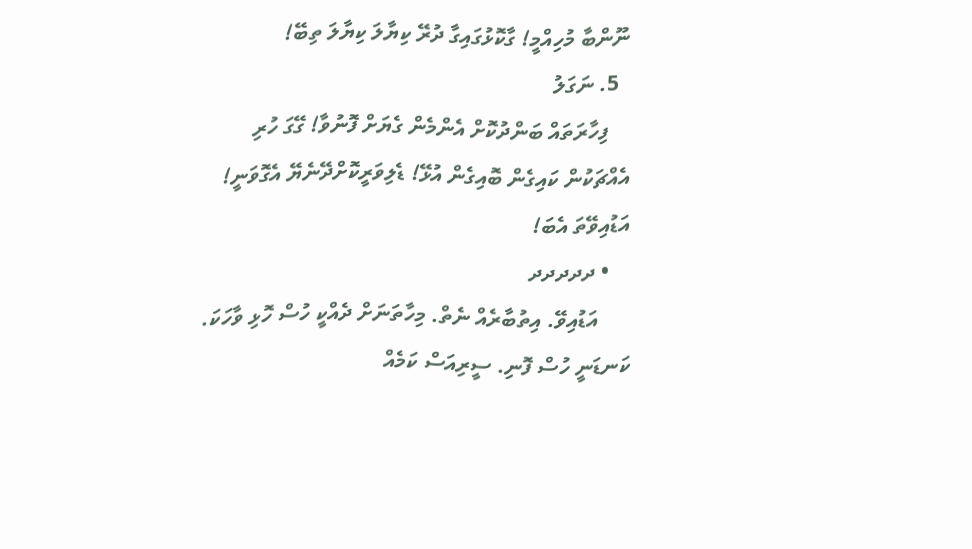ނޫންބާ މުހިއްމީ! ގާކޮޅުގައިގާ ދުރޭ ކިޔާލަ ކިޔާލަ ތިބޭ!
  5. ނަގަލު
    ފިހާރަތައް ބަންދުކޮށް އެންމެން ގެޔަށް ފޮނުވާ! ގޭގަ ހުރި އެއްޗަކުން ކައިގެން ބޮއިގެން އުޅޭ! ޑެލިވަރީކޮށްދޭނެޔޭ އެގޮވަނީ! އަޑުއިވޭތަ އެބަ!
    • ދދދދދ
      އަޑުއިވޭ. އިތުބާރެއް ނެތް. މިހާތަނަށް ދެއްކީ ހުސް ހޮޅި ވާހަކަ. ކަނޑަނީ ހުސް ފޮނި. ސީރިއަސް ކަމެއް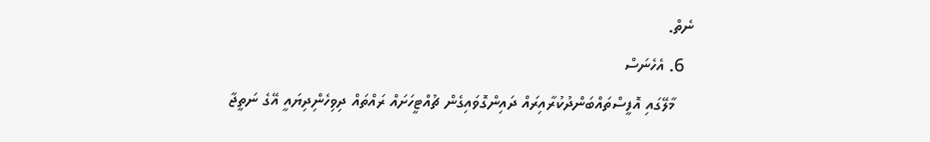ނެތް.
  6. އެހެނަސް
    މާލޭގައި އޮފީސްތައްބަންދުކުރާއިރައް ދައިންގޮވައިގެން ޗުއްޓީހަށައް ރައްތައް ދިވިހެނިްދިޔައީ އޭގެ ނަތީޖާ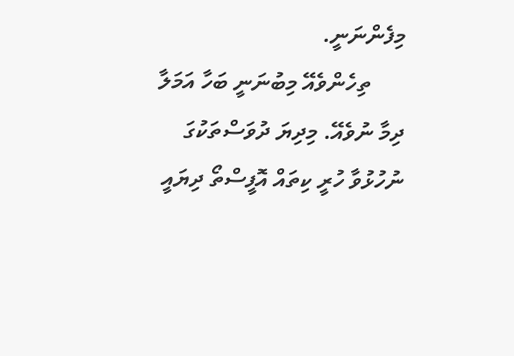މިފެންނަނީ.
      ތިހެންވެއޭ މިބުނަނީ ބަހާ އަމަލާ ދިމާ ނުވެއޭ. މިދިޔަ ދުވަސްތަކުގަ ނުހުޅުވާ ހުރީ ކިތައް އޮފީސްތޯ ދިޔައީ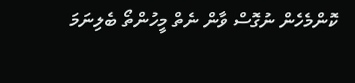ކޮންމެހެން ނުގޮސް ވާން ނެތް މީހުންތޯ ބެލިނަމަ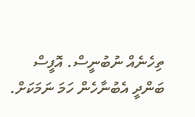ތިހެނެއް ނުބުނީސް. އޮފީސް ބަންދީ އެބުނާހެން ހަމަ ނަމަކަށް.